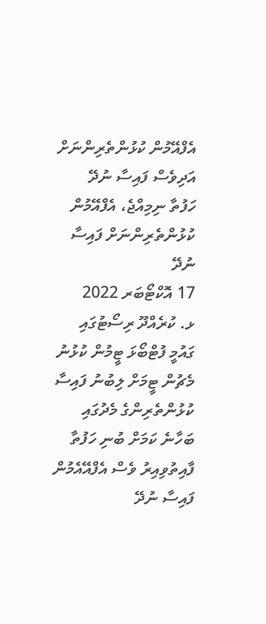އެފްއޭމުން ކުޅުންތެރިންނަށް އަދިވެސް ފައިސާ ނުދޭ
ހަފުތާ ނިމިއްޖެ، އެފްއޭމުން ކުޅުންތެރިންނަށް ފައިސާ ނުދޭ
17 އޮކްޓޯބަރ 2022
ޅ. ކުރެއްދޫ ރިސޯޓުގައި ގައުމީ ފުޓްބޯޅަ ޓީމުން ކުޅުނު މެޗުން ޓީމަށް ލިބުނު ފައިސާ ކުޅުންތެރިންގެ މެދުގައި ބަހާނެ ކަމަށް ބުނި ހަފުތާ ފާއިތުވިއިރު ވެސް އެފްއޭއެމުން ފައިސާ ނުދޭ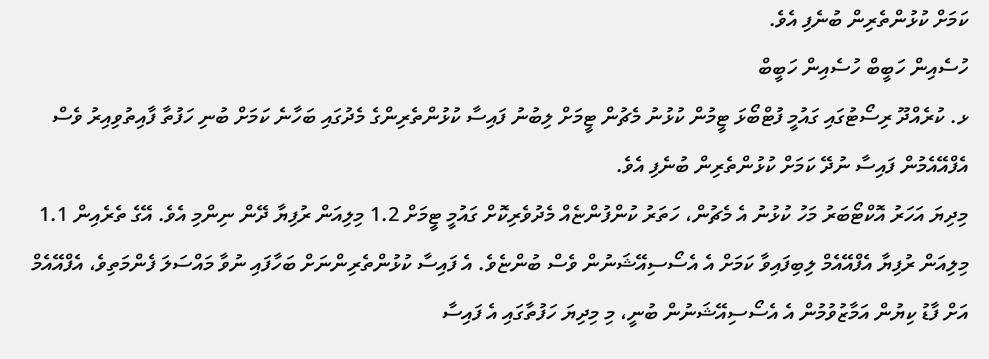ކަމަށް ކުޅުންތެރިން ބުނެފި އެވެ.
ހުސެއިން ހަބީބް ހުސެއިން ހަބީބް
ޅ. ކުރެއްދޫ ރިސޯޓުގައި ގައުމީ ފުޓްބޯޅަ ޓީމުން ކުޅުނު މެޗުން ޓީމަށް ލިބުނު ފައިސާ ކުޅުންތެރިންގެ މެދުގައި ބަހާނެ ކަމަށް ބުނި ހަފުތާ ފާއިތުވިއިރު ވެސް އެފްއޭއެމުން ފައިސާ ނުދޭ ކަމަށް ކުޅުންތެރިން ބުނެފި އެވެ.
މިދިޔަ އަހަރު އޮކްޓޯބަރު މަހު ކުޅުނު އެ މެޗުން، ހަތަރު ކުންފުންޏެއް މެދުވެރިކޮށް ގައުމީ ޓީމަށް 1.2 މިލިއަން ރުފިޔާ ދޭން ނިންމި އެވެ. އޭގެ ތެރެއިން 1.1 މިލިއަން ރުފިޔާ އެފްއޭއެމް ލިބިފައިވާ ކަމަށް އެ އެސޯސިއޭޝަނުން ވެސް ބުންޏެވެ. އެ ފައިސާ ކުޅުންތެރިންނަށް ބަހާފައި ނުވާ މައްސަލަ ފެންމަތިވެ، އެފްއޭއެމް އަށް ފާޑު ކިޔުން އަމާޒުވުމުން އެ އެސޯސިއޭޝަނުން ބުނީ، މި މިދިޔަ ހަފުތާގައި އެ ފައިސާ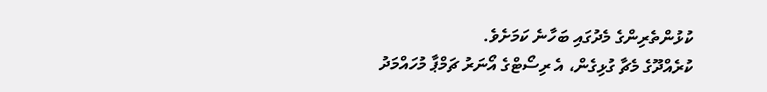ކުޅުންތެރިންގެ މެދުގައި ބަހާނެ ކަމަށެވެ.
ކުރެއްދޫގެ މެޗާ ގުޅިގެން، އެ ރިސޯޓްގެ އޯނަރު ޗަމްޕާ މުހައްމަދު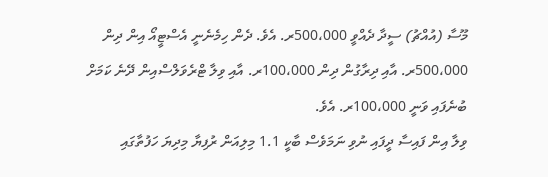މޫސާ (އުއްޗު) ސީދާ ދެއްވީ 500،000ރ. އެވެ. ދެން ހިމެނެނީ އެސްޓީއޯ އިން ދިން 500،000ރ. އާއި ދިރާގުން ދިން 100،000ރ. އާއި ވިލާ ޓްރެވަލްސްއިން ދޭނެ ކަމަށް ބުނެފައި ވަނީ 100،000ރ. އެވެ.
ވިލާ އިން ފައިސާ ދީފައި ނުވި ނަމަވެސް ބާކީ 1.1 މިލިއަން ރުފިޔާ މިދިޔަ ހަފުތާގައި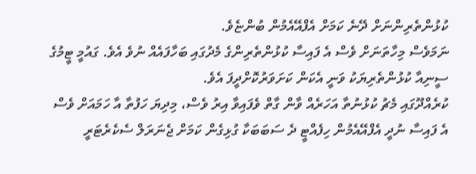ކުޅުންތެރިންނަށް ދޭނެ ކަމަށް އެފްއޭއެމުން ބުންޏެވެ.
ނަމަވެސް މިހާތަނަށް ވެސް އެ ފައިސާ ކުޅުންތެރިންގެ މެދުގައި ބަހާފައެއް ނުވެ އެވެ. ގައުމީ ޓީމުގެ ސީނިއާ ކުޅުންތެރިޔަކު ވަނީ އެކަން ކަށަވަރުކޮށްދީފަ އެވެ.
ކުރެއްދޫގައި މެޗު ކުޅުނުތާ އަހަރެއް ވާން ގާތް ވެފައިވާ އިރު ވެސް، މިދިޔަ ހަފުތާ އާ ހަމައަށް ވެސް އެ ފައިސާ ނުދީ އެފްއޭއެމުން ހިފެއްޓީ ދެ ސަބަބަކާ ގުޅިގެން ކަމަށް ޖެނަރަލް ސެކެރެޓަރީ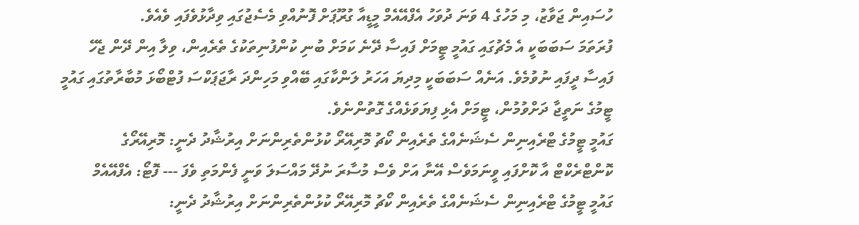ހުސައިން ޖަވާޒު، މި މަހުގެ 4 ވަނަ ދުވަހު އެފްއޭއެމް މީޑީއާ ގުރޫޕަށް ފޮނުއްވި މެސެޖުގައި ވިދާޅުވެފައި ވެއެވެ.
ފުރަތަމަ ސަބަބަކީ އެ މެޗުގައި ގައުމީ ޓީމަށް ފައިސާ ދޭނެ ކަމަށް ބުނި ކުންފުނިތަކުގެ ތެރެއިން، ވިލާ އިން ދޭން ޖެހޭ ފައިސާ ދީފައި ނުވުމެވެ. އަނެއް ސަބަބަކީ މިދިޔަ އަހަރު ލަންކާގައި ބޭއްވި މަހިންދަ ރާޖަޕަކްސަ ފުޓްބޯޅަ މުބާރާތުގައި ގައުމީ ޓީމުގެ ނަތީޖާ ދަށްވުމުން، ޓީމަށް އެޅި ފިޔަވަޅެއްގެ ގޮތުންނެވެ.
ގައުމީ ޓީމުގެ ޓްރެއިނިން ސެޝަނެއްގެ ތެރެއިން ކޯޗު މޮރިއޭރޯ ކުޅުންތެރިންނަށް އިރުޝާދު ދެނީ: މޮރިއޭރޯގެ ކޮންޓްރެކްޓް އާ ކޮށްފައި ވީނަމަވެސް އޭނާ އަށް ވެސް މުސާރަ ނުދޭ މައްސަލަ ވަނީ ފެންމަތި ވެފަ --- ފޮޓޯ: އެފްއޭއެމް
ގައުމީ ޓީމުގެ ޓްރެއިނިން ސެޝަނެއްގެ ތެރެއިން ކޯޗު މޮރިއޭރޯ ކުޅުންތެރިންނަށް އިރުޝާދު ދެނީ: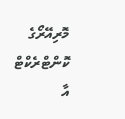މޮރިއޭރޯގެ ކޮންޓްރެކްޓް އާ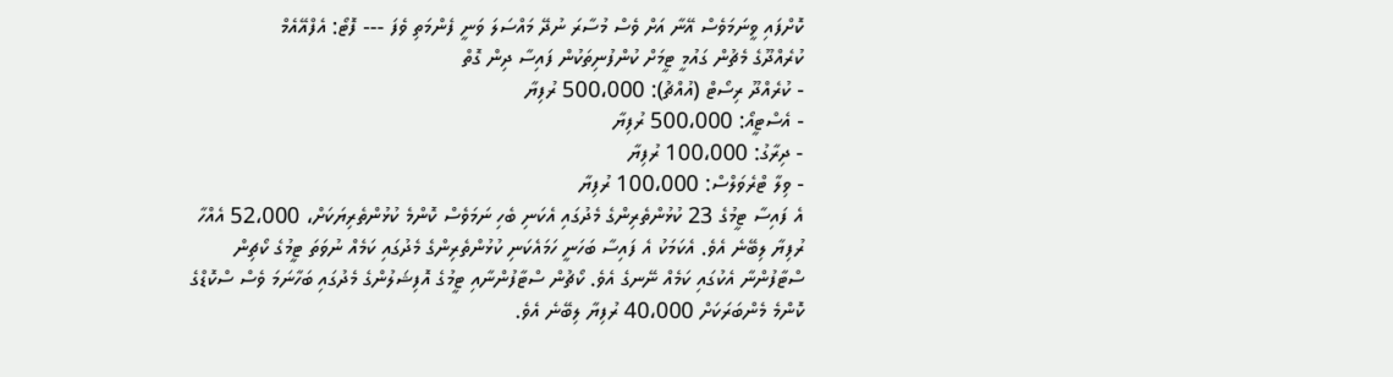ކޮށްފައި ވީނަމަވެސް އޭނާ އަށް ވެސް މުސާރަ ނުދޭ މައްސަލަ ވަނީ ފެންމަތި ވެފަ --- ފޮޓޯ: އެފްއޭއެމް
ކުރެއްދޫގެ މެޗުން ގައުމީ ޓީމަށް ކުންފުނިތަކުން ފައިސާ ދިން ގޮތް
- ކުރެއްދޫ ރިސޯޓް (އުއްޗު): 500،000 ރުފިޔާ
- އެސްޓީއޯ: 500،000 ރުފިޔާ
- ދިރާގު: 100،000 ރުފިޔާ
- ވިލާ ޓްރެވަލްސް: 100،000 ރުފިޔާ
އެ ފައިސާ ޓީމުގެ 23 ކުޅުންތެރިންގެ މެދުގައި އެކަނި ބެހި ނަމަވެސް ކޮންމެ ކުޅުންތެރިޔަކަށް، 52،000 އެއްހާ ރުފިޔާ ލިބޭނެ އެވެ. އެކަމަކު އެ ފައިސާ ބަހަނީ ހަމައެކަނި ކުޅުންތެރިންގެ މެދުގައި ކަމެއް ނުވަތަ ޓީމުގެ ކޯޗިން ސްޓާފުންނާ އެކުގައި ކަމެއް ނޭނގެ އެވެ. ކޯޗުން ސްޓާފުންނާއި ޓީމުގެ އޮފިޝަލުންގެ މެދުގައި ބަހާނަމަ ވެސް ސްކޮޑްގެ ކޮންމެ މެންބަރަކަށް 40،000 ރުފިޔާ ލިބޭނެ އެވެ.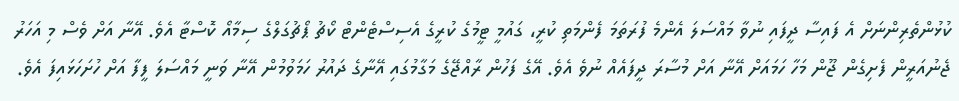ކުޅުންތެރިންނަށް އެ ފައިސާ ދީފައި ނުވާ މައްސަލަ އެންމެ ފުރަތަމަ ފެންމަތި ކުރީ، ގައުމީ ޓީމުގެ ކުރީގެ އެސިސްޓެންޓް ކޯޗު ޕޯޗުގަލްގެ ސިމާއޯ ކޮސްޓާ އެވެ. އޭނާ އަށް ވެސް މި އަހަރު ޖެނުއަރީން ފެށިގެން ޖޫން މަހާ ހަމައަށް އޭނާ އަށް މުސާރަ ދީފައެއް ނުވެ އެވެ. އޭގެ ފަހުން ރާއްޖޭގެ މަގާމުގައި އޭނާގެ ދައުރު ހަމަވުމުން އޭނާ ވަނީ މައްސަލަ ފީފާ އަށް ހުށަހަޅައިފަ އެވެ.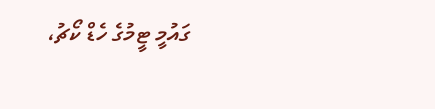ގައުމީ ޓީމުގެ ހެޑް ކޯޗު،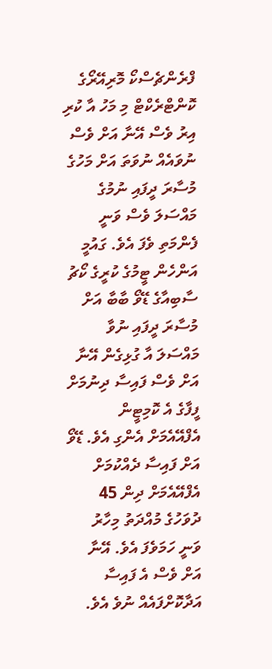ފްރެންޗެސްކޯ މޮރިއޭރޯގެ ކޮންޓްރެކްޓް މި މަހު އާ ކުރި އިރު ވެސް އޭނާ އަށް ވެސް ނުވައެއް ނުވަތަ އަށް މަހުގެ މުސާރަ ދީފައި ނުމުގެ މައްސަލަ ވެސް ވަނީ ފެންމަތި ވެފަ އެވެ. ގައުމީ އަންހެން ޓީމުގެ ކުރީގެ ކޯޗު ސާބިއާގެ ޑޭވޯ ބާބާ އަށް މުސާރަ ދީފައި ނުވާ މައްސަލަ އާ ގުޅިގެން އޭނާ އަށް ވެސް ފައިސާ ދިނުމަށް ފީފާގެ އެ ކޮމިޓީން އެފްއޭއެމަށް އެންގި އެވެ. ޑޭވޯ އަށް ފައިސާ ދެއްކުމަށް އެފްއޭއެމަށް ދިން 45 ދުވަހުގެ މުއްދަތު މިހާރު ވަނީ ހަމަވެފަ އެވެ. އޭނާ އަށް ވެސް އެ ފައިސާ އަދާކޮށްފައެއް ނުވެ އެވެ.